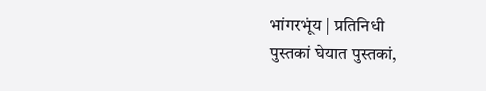भांगरभूंय | प्रतिनिधी
पुस्तकां घेयात पुस्तकां,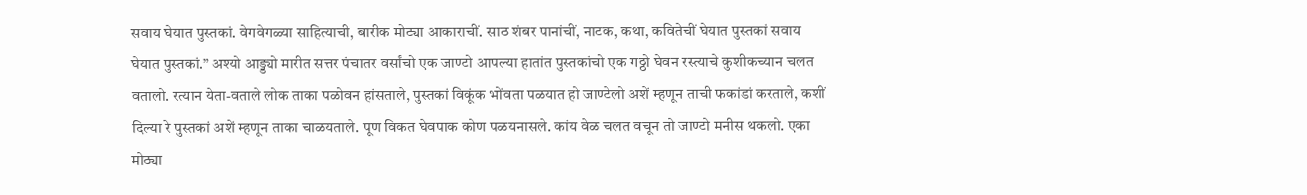सवाय घेयात पुस्तकां. वेगवेगळ्या साहित्याची, बारीक मोट्या आकाराचीं. साठ शंबर पानांचीं, नाटक, कथा, कवितेचीं घेयात पुस्तकां सवाय घेयात पुस्तकां.” अश्यो आड्ड्यो मारीत सत्तर पंचातर वर्सांचो एक जाण्टो आपल्या हातांत पुस्तकांचो एक गठ्ठो घेवन रस्त्याचे कुशीकच्यान चलत वतालो. रत्यान येता-वताले लोक ताका पळोवन हांसताले, पुस्तकां विकूंक भोंवता पळयात हो जाण्टेलो अशें म्हणून ताची फकांडां करताले, कशीं दिल्या रे पुस्तकां अशें म्हणून ताका चाळयताले. पूण विकत घेवपाक कोण पळयनासले. कांय वेळ चलत वचून तो जाण्टो मनीस थकलो. एका मोठ्या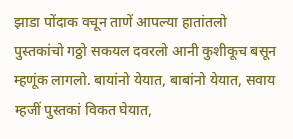झाडा पोंदाक वचून ताणें आपल्या हातांतलो पुस्तकांचो गठ्ठो सकयल दवरलो आनी कुशीकूच बसून म्हणूंक लागलो. बायांनो येयात, बाबांनो येयात, सवाय म्हजीं पुस्तकां विकत घेयात,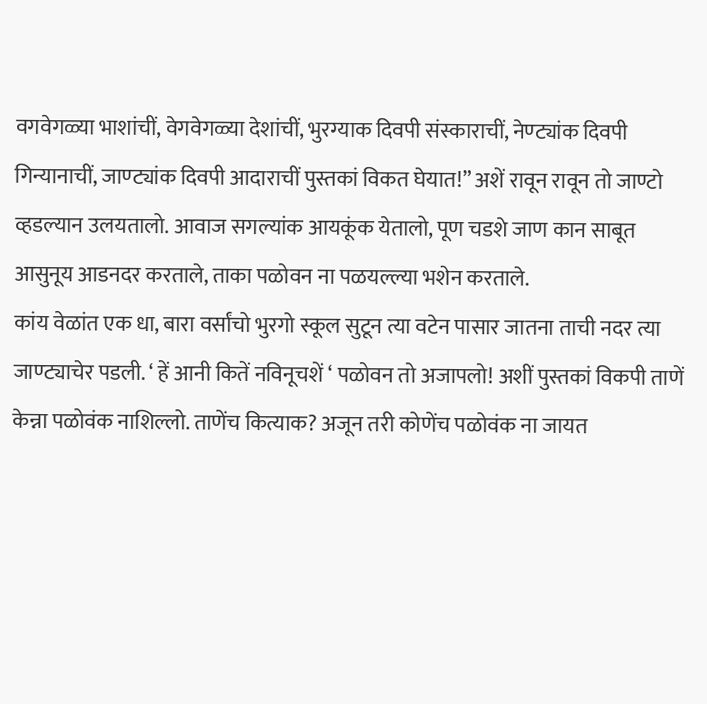वगवेगळ्या भाशांचीं, वेगवेगळ्या देशांचीं, भुरग्याक दिवपी संस्काराचीं, नेण्ट्यांक दिवपी गिन्यानाचीं, जाण्ट्यांक दिवपी आदाराचीं पुस्तकां विकत घेयात!” अशें रावून रावून तो जाण्टो व्हडल्यान उलयतालो. आवाज सगल्यांक आयकूंक येतालो, पूण चडशे जाण कान साबूत आसुनूय आडनदर करताले, ताका पळोवन ना पळयल्ल्या भशेन करताले.
कांय वेळांत एक धा, बारा वर्सांचो भुरगो स्कूल सुटून त्या वटेन पासार जातना ताची नदर त्या जाण्ट्याचेर पडली. ‘ हें आनी कितें नविनूचशें ‘ पळोवन तो अजापलो! अशीं पुस्तकां विकपी ताणें केन्ना पळोवंक नाशिल्लो. ताणेंच कित्याक? अजून तरी कोणेंच पळोवंक ना जायत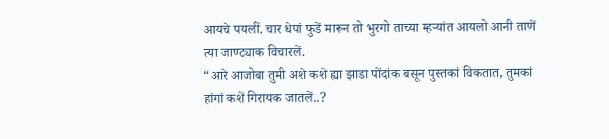आयचे पयलीं. चार धेपां फुडें मारून तो भुरगो ताच्या म्हऱ्यांत आयलो आनी ताणें त्या जाण्ट्याक विचारलें.
“आरे आजोबा तुमी अशे कशे ह्या झाडा पोंदांक बसून पुस्तकां विकतात, तुमकां हांगां कशें गिरायक जातलें..?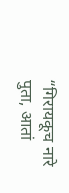“गिरायकूच नारे पुता, आतां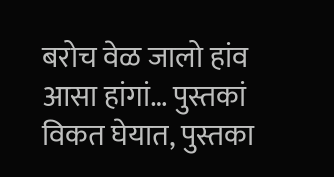बरोच वेळ जालो हांव आसा हांगां… पुस्तकां विकत घेयात, पुस्तका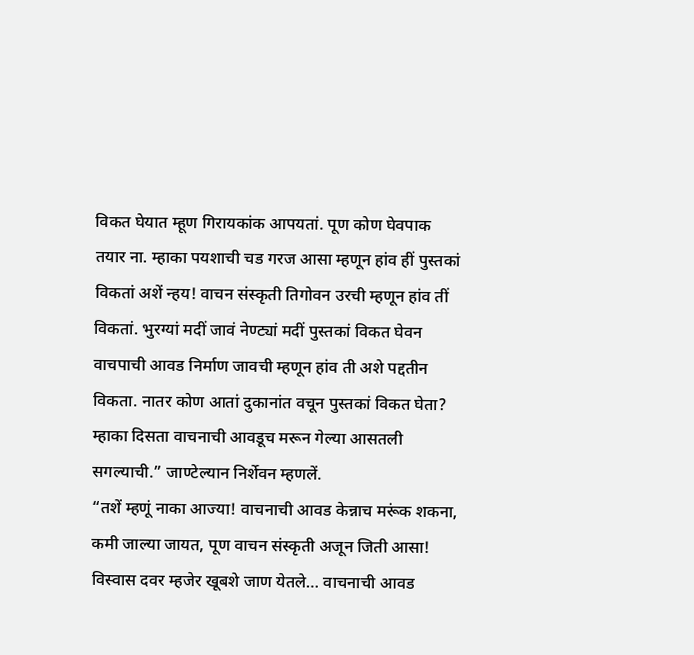विकत घेयात म्हूण गिरायकांक आपयतां. पूण कोण घेवपाक तयार ना. म्हाका पयशाची चड गरज आसा म्हणून हांव हीं पुस्तकां विकतां अशें न्हय! वाचन संस्कृती तिगोवन उरची म्हणून हांव तीं विकतां. भुरग्यां मदीं जावं नेण्ट्यां मदीं पुस्तकां विकत घेवन वाचपाची आवड निर्माण जावची म्हणून हांव ती अशे पद्दतीन विकता. नातर कोण आतां दुकानांत वचून पुस्तकां विकत घेता? म्हाका दिसता वाचनाची आवडूच मरून गेल्या आसतली सगल्याची.” जाण्टेल्यान निर्शेवन म्हणलें.
“तशें म्हणूं नाका आज्या! वाचनाची आवड केन्नाच मरूंक शकना, कमी जाल्या जायत, पूण वाचन संस्कृती अजून जिती आसा! विस्वास दवर म्हजेर खूबशे जाण येतले… वाचनाची आवड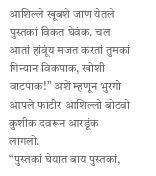आशिल्ले खूबशे जाण येतले पुस्तकां विकत घेवंक. चल आतां हांवूंय मजत करतां तुमकां गिन्यान विकपाक, खोशी वाटपाक!” अशें म्हणून भुरगो आपले फाटीर आशिल्लो बोटवो कुशीक दवरून आरडूंक लागलो.
“पुस्तकां घेयात बाय पुस्तकां,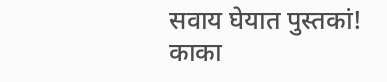सवाय घेयात पुस्तकां! काका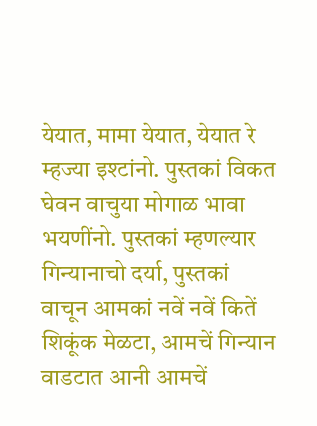येयात, मामा येयात, येयात रे म्हज्या इश्टांनो. पुस्तकां विकत घेवन वाचुया मोगाळ भावा भयणींनो. पुस्तकां म्हणल्यार गिन्यानाचो दर्या, पुस्तकां वाचून आमकां नवें नवें कितें शिकूंक मेळटा, आमचें गिन्यान वाडटात आनी आमचें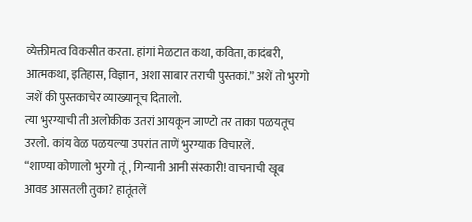व्येक्तीमत्व विकसीत करता. हांगां मेळटात कथा, कविता, कादंबरी, आत्मकथा, इतिहास, विज्ञान, अशा साबार तराची पुस्तकां.” अशें तो भुरगो जशें की पुस्तकाचेर व्याख्यानूच दितालो.
त्या भुरग्याची ती अलोकीक उतरां आयकून जाण्टो तर ताका पळयतूच उरलो. कांय वेळ पळयल्या उपरांत ताणें भुरग्याक विचारलें.
“शाण्या कोणालो भुरगो तूं, गिन्यानी आनी संस्कारी! वाचनाची खूब आवड आसतली तुका? हातूंतलें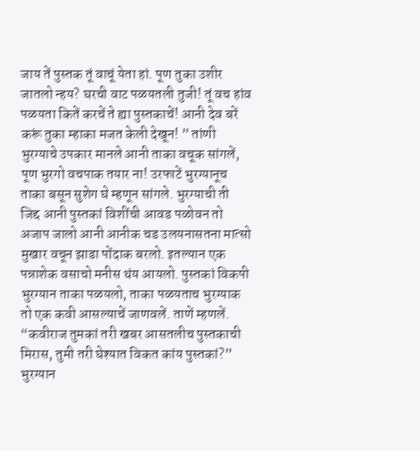जाय तें पुस्तक तूं वाचूं येता हां. पूण तुका उशीर जातलो न्हय? घरची वाट पळयतली तुजी! तूं वच हांव पळयता कितें करचें ते ह्या पुस्तकाचें! आनी देव बरें करूं तुका म्हाका मजत केली देखून! ” तांणी भुरग्याचे उपकार मानले आनी ताका वचूक सांगलें, पूण भुरगो वचपाक तयार ना! उरफाटें भुरग्यानूच ताका बसून सुशेग घे म्हणून सांगले. भुरग्याची ती जिद्द आनी पुस्तकां विशींची आवड पळोवन तो अजाप जालो आनी आनीक चड उलयनासतना मात्सो मुखार वचून झाडा पोंदाक बरलो. इतल्यान एक पन्नाशेक वसाचो मनीस थंय आयलो. पुस्तकां विकपी भुरग्यान ताका पळयलो, ताका पळयताच भुरग्याक तो एक कवी आसल्याचें जाणवलें. ताणें म्हणलें.
“कवीराज तुमकां तरी खबर आसतलीच पुस्तकाची मिरास, तुमी तरी घेश्यात विकत कांय पुस्तकां?” भुरग्यान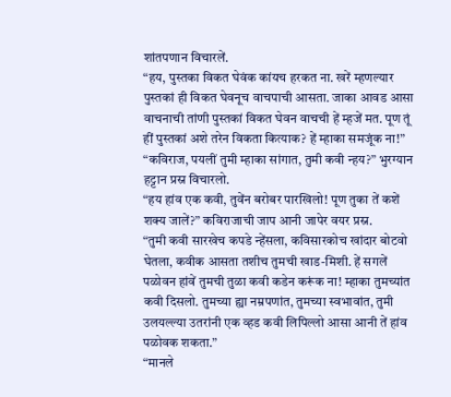शांतपणान विचारलें.
“हय, पुस्तका विकत घेवंक कांयच हरकत ना. खरें म्हणल्यार पुस्तकां ही विकत घेवनूच वाचपाची आसता. जाका आवड आसा वाचनाची तांणी पुस्तकां विकत घेवन वाचची हें म्हजें मत. पूण तूं हीं पुस्तकां अशे तरेन विकता कित्याक? हें म्हाका समजूंक ना!”
“कविराज, पयलीं तुमी म्हाका सांगात, तुमी कवी न्हय?” भुरग्यान हट्टान प्रस्न विचारलो.
“हय हांव एक कवी, तुवेंन बरोबर पारखिलो! पूण तुका तें कशें शक्य जालें?” कविराजाची जाप आनी जापेर वयर प्रस्न.
“तुमी कवी सारखेच कपडे न्हेंसला, कविसारकोच खांदार बोटवो घेतला, कवीक आसता तशीच तुमची खाड-मिशी. हें सगलें पळोवन हांवें तुमची तुळा कवी कडेन करूंक ना! म्हाका तुमच्यांत कवी दिसलो. तुमच्या ह्या नम्रपणांत, तुमच्या स्वभावांत, तुमी उलयल्ल्या उतरांनी एक व्हड कवी लिपिल्लो आसा आनी तें हांव पळोवक शकता.”
“मानले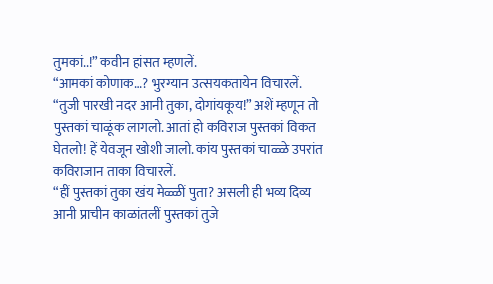तुमकां..!” कवीन हांसत म्हणलें.
“आमकां कोणाक…? भुरग्यान उत्सयकतायेन विचारलें.
“तुजी पारखी नदर आनी तुका, दोगांयकूय!” अशें म्हणून तो पुस्तकां चाळूंक लागलो. आतां हो कविराज पुस्तकां विकत घेतलो! हें येवजून खोशी जालो. कांय पुस्तकां चाळ्ळे उपरांत कविराजान ताका विचारलें.
“हीं पुस्तकां तुका खंय मेळ्ळीं पुता? असली ही भव्य दिव्य आनी प्राचीन काळांतलीं पुस्तकां तुजे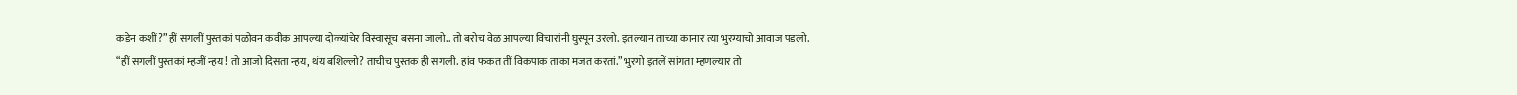कडेन कशीं?” हीं सगलीं पुस्तकां पळोवन कवीक आपल्या दोळ्यांचेर विस्वासूच बसना जालो.. तो बरोच वेळ आपल्या विचारांनी घुस्पून उरलो. इतल्यान ताच्या कानार त्या भुरग्याचो आवाज पडलो.
“हीं सगलीं पुस्तकां म्हजीं न्हय! तो आजो दिसता न्हय, थंय बशिल्लो? ताचीच पुस्तक ही सगली. हांव फकत तीं विकपाक ताका मजत करतां.” भुरगो इतलें सांगता म्हणल्यार तो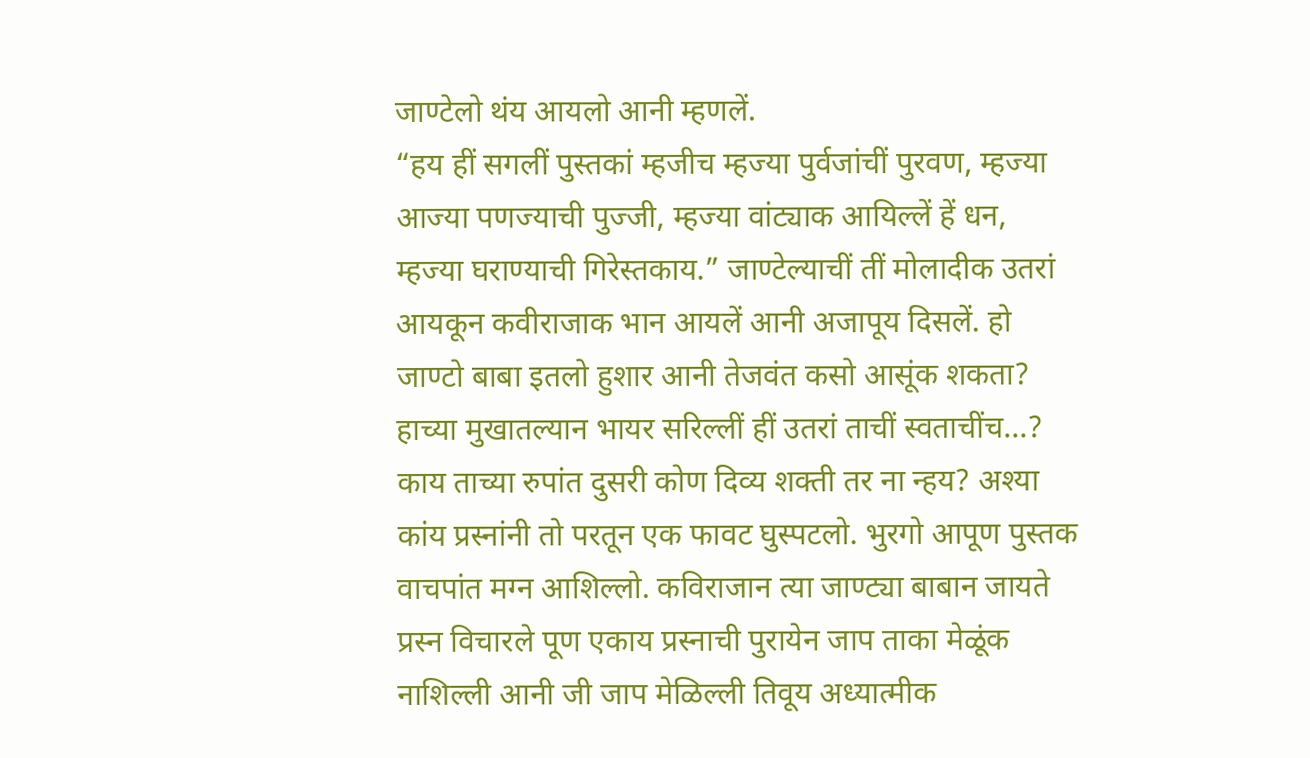जाण्टेलो थंय आयलो आनी म्हणलें.
“हय हीं सगलीं पुस्तकां म्हजीच म्हज्या पुर्वजांचीं पुरवण, म्हज्या आज्या पणज्याची पुज्जी, म्हज्या वांट्याक आयिल्लें हें धन, म्हज्या घराण्याची गिरेस्तकाय.” जाण्टेल्याचीं तीं मोलादीक उतरां आयकून कवीराजाक भान आयलें आनी अजापूय दिसलें. हो जाण्टो बाबा इतलो हुशार आनी तेजवंत कसो आसूंक शकता? हाच्या मुखातल्यान भायर सरिल्लीं हीं उतरां ताचीं स्वताचींच…? काय ताच्या रुपांत दुसरी कोण दिव्य शक्ती तर ना न्हय? अश्या कांय प्रस्नांनी तो परतून एक फावट घुस्पटलो. भुरगो आपूण पुस्तक वाचपांत मग्न आशिल्लो. कविराजान त्या जाण्ट्या बाबान जायते प्रस्न विचारले पूण एकाय प्रस्नाची पुरायेन जाप ताका मेळूंक नाशिल्ली आनी जी जाप मेळिल्ली तिवूय अध्यात्मीक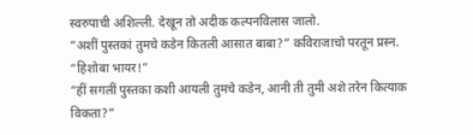स्वरुपाची अशिल्ली. देखून तो अदीक कल्पनविलास जालो.
“अशीं पुस्तकां तुमचे कडेन कितली आसात बाबा?” कविराजाचो परतून प्रस्न.
“हिशोबा भायर!”
“हीं सगलीं पुस्तका कशी आयली तुमचे कडेन, आनी ती तुमी अशे तरेन कित्याक विकता?”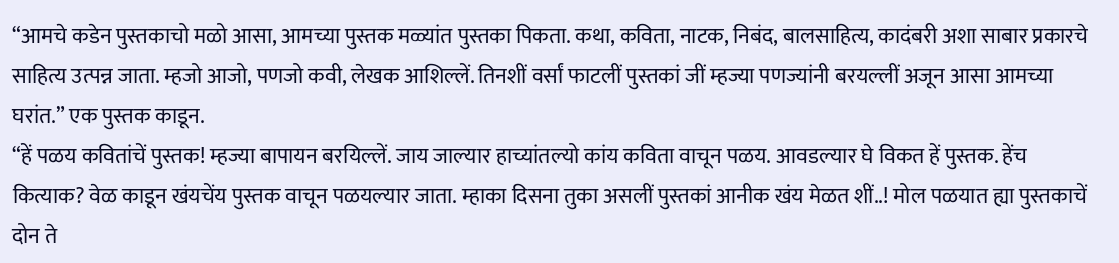“आमचे कडेन पुस्तकाचो मळो आसा, आमच्या पुस्तक मळ्यांत पुस्तका पिकता. कथा, कविता, नाटक, निबंद, बालसाहित्य, कादंबरी अशा साबार प्रकारचे साहित्य उत्पन्न जाता. म्हजो आजो, पणजो कवी, लेखक आशिल्लें. तिनशीं वर्सां फाटलीं पुस्तकां जीं म्हज्या पणज्यांनी बरयल्लीं अजून आसा आमच्या घरांत.” एक पुस्तक काडून.
“हें पळय कवितांचें पुस्तक! म्हज्या बापायन बरयिल्लें. जाय जाल्यार हाच्यांतल्यो कांय कविता वाचून पळय. आवडल्यार घे विकत हें पुस्तक. हेंच कित्याक? वेळ काडून खंयचेंय पुस्तक वाचून पळयल्यार जाता. म्हाका दिसना तुका असलीं पुस्तकां आनीक खंय मेळत शीं..! मोल पळयात ह्या पुस्तकाचें दोन ते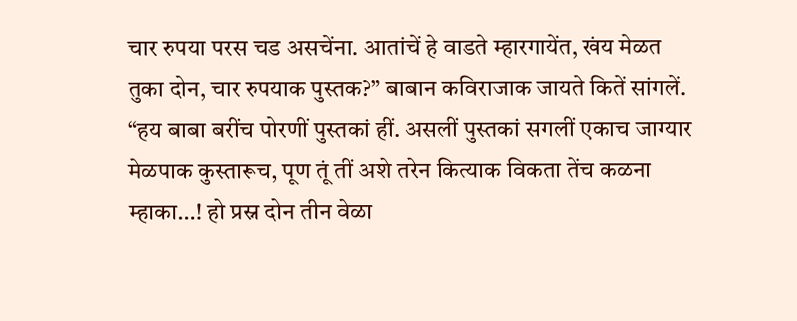चार रुपया परस चड असचेंना. आतांचें हे वाडते म्हारगायेंत, खंय मेळत तुका दोन, चार रुपयाक पुस्तक?” बाबान कविराजाक जायते कितें सांगलें.
“हय बाबा बरींच पोरणीं पुस्तकां हीं. असलीं पुस्तकां सगलीं एकाच जाग्यार मेळपाक कुस्तारूच, पूण तूं तीं अशे तरेन कित्याक विकता तेंच कळना म्हाका…! हो प्रस्न दोन तीन वेळा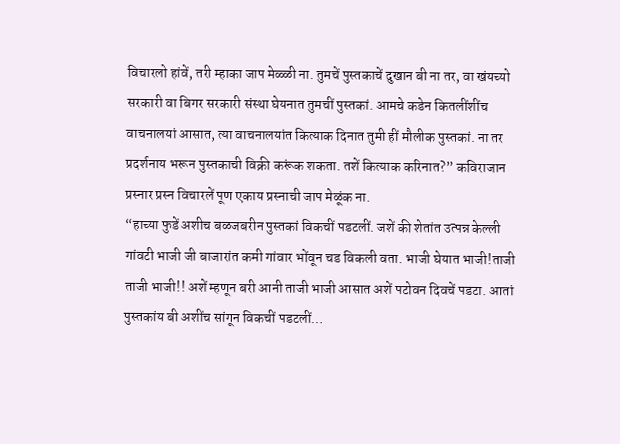विचारलो हांवें, तरी म्हाका जाप मेळ्ळी ना. तुमचें पुस्तकाचें दुखान बी ना तर, वा खंयच्यो सरकारी वा बिगर सरकारी संस्था घेयनात तुमचीं पुस्तकां. आमचे कडेन कितलींशींच वाचनालयां आसात, त्या वाचनालयांत कित्याक दिनात तुमी हीं मौलीक पुस्तकां. ना तर प्रदर्शनाय भरून पुस्तकाची विक्री करूंक शकता. तशें कित्याक करिनात?” कविराजान प्रस्नार प्रस्न विचारलें पूण एकाय प्रस्नाची जाप मेळूंक ना.
“हाच्या फुडें अशीच बळजबरीन पुस्तकां विकचीं पडटलीं. जशें की शेतांत उत्पन्न केल्ली गांवटी भाजी जी बाजारांत कमी गांवार भोंवून चड विकली वता. भाजी घेयात भाजी!ताजी ताजी भाजी!! अशें म्हणून बरी आनी ताजी भाजी आसात अशें पटोवन दिवचें पडटा. आतां पुस्तकांय बी अशींच सांगून विकचीं पडटलीं…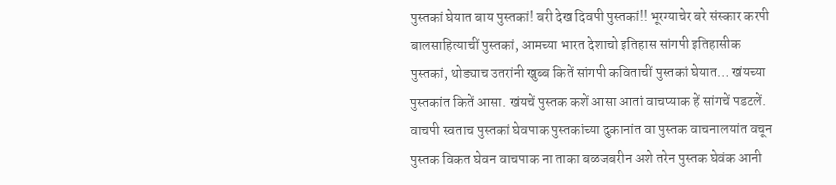पुस्तकां घेयात बाय पुस्तकां! बरी देख दिवपी पुस्तकां!! भूरग्याचेर बरे संस्कार करपी बालसाहित्याचीं पुस्तकां, आमच्या भारत देशाचो इतिहास सांगपी इतिहासीक पुस्तकां, थोड्याच उतरांनी खुब्ब कितें सांगपी कविताचीं पुस्तकां घेयात… खंयच्या पुस्तकांत कितें आसा. खंयचें पुस्तक कशें आसा आतां वाचप्याक हें सांगचें पडटलें. वाचपी स्वताच पुस्तकां घेवपाक पुस्तकांच्या दुकानांत वा पुस्तक वाचनालयांत वचून पुस्तक विकत घेवन वाचपाक ना ताका बळजबरीन अशे तरेन पुस्तक घेवंक आनी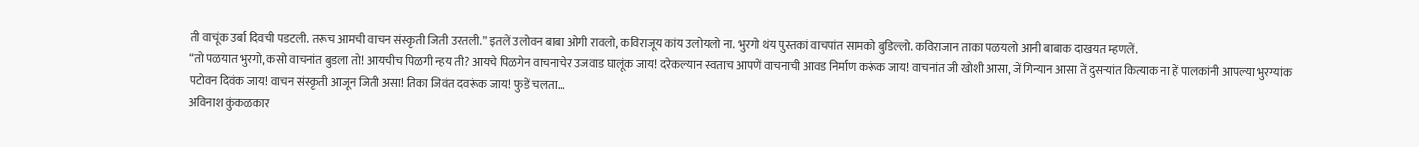ती वाचूंक उर्बा दिवची पडटली. तरूच आमची वाचन संस्कृती जिती उरतली.” इतलें उलोवन बाबा ओगी रावलो, कविराजूय कांय उलोयलो ना. भुरगो थंय पुस्तकां वाचपांत सामको बुडिल्लो. कविराजान ताका पळयलो आनी बाबाक दाखयत म्हणलें.
“तो पळयात भुरगो, कसो वाचनांत बुडला तो! आयचीच पिळगी न्हय ती? आयचे पिळगेन वाचनाचेर उजवाड घालूंक जाय! दरेकल्यान स्वताच आपणें वाचनाची आवड निर्माण करूंक जाय! वाचनांत जी खोशी आसा, जें गिन्यान आसा तें दुसऱ्यांत कित्याक ना हें पालकांनी आपल्या भुरग्यांक पटोवन दिवंक जाय! वाचन संस्कृती आजून जिती असा! तिका जिवंत दवरूंक जाय! फुडें चलता…
अविनाश कुंकळकार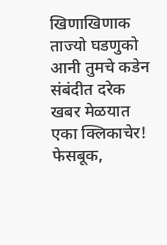खिणाखिणाक ताज्यो घडणुको आनी तुमचे कडेन संबंदीत दरेक खबर मेळयात एका क्लिकाचेर! फेसबूक,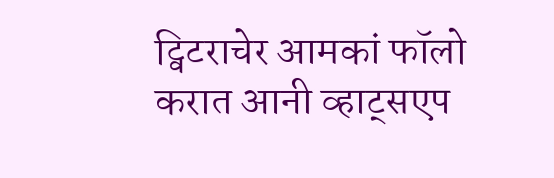ट्विटराचेर आमकां फॉलो करात आनी व्हाट्सएप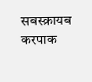सबस्क्रायब करपाक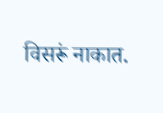विसरूं नाकात.